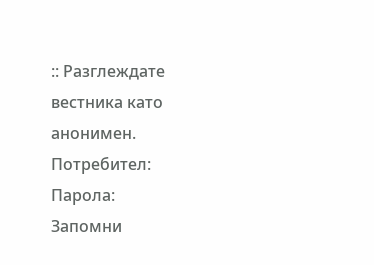:: Разглеждате вестника като анонимен.
Потребител:
Парола:
Запомни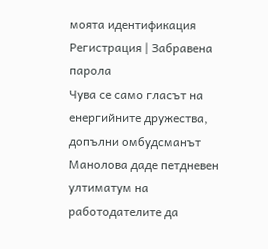моята идентификация
Регистрация | Забравена парола
Чува се само гласът на енергийните дружества, допълни омбудсманът
Манолова даде петдневен ултиматум на работодателите да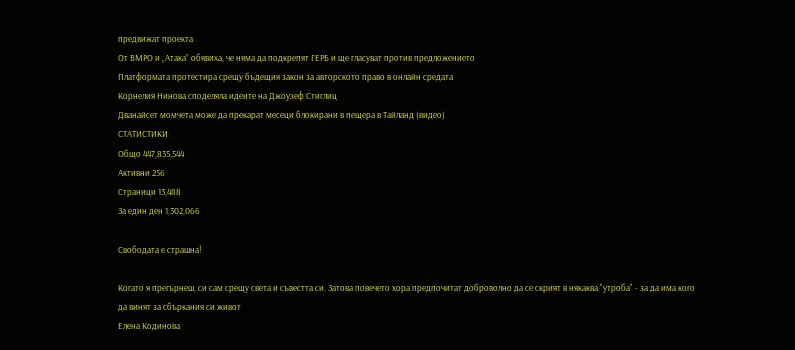предвижат проекта
От ВМРО и „Атака” обявиха, че няма да подкрепят ГЕРБ и ще гласуват против предложението
Платформата протестира срещу бъдещия закон за авторското право в онлайн средата
Корнелия Нинова споделяла идеите на Джоузеф Стиглиц
Дванайсет момчета може да прекарат месеци блокирани в пещера в Тайланд (видео)
СТАТИСТИКИ
Общо 447,835,544
Активни 256
Страници 13,488
За един ден 1,302,066

Свободата е страшна!

Когато я прегърнеш, си сам срещу света и съвестта си. Затова повечето хора предпочитат доброволно да се скрият в някаква "утроба" - за да има кого да винят за сбъркания си живот
Елена Кодинова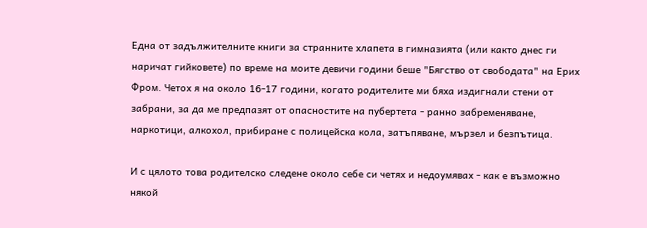Една от задължителните книги за странните хлапета в гимназията (или както днес ги наричат гийковете) по време на моите девичи години беше "Бягство от свободата" на Ерих Фром. Четох я на около 16-17 години, когато родителите ми бяха издигнали стени от забрани, за да ме предпазят от опасностите на пубертета - ранно забременяване, наркотици, алкохол, прибиране с полицейска кола, затъпяване, мързел и безпътица.

И с цялото това родителско следене около себе си четях и недоумявах - как е възможно някой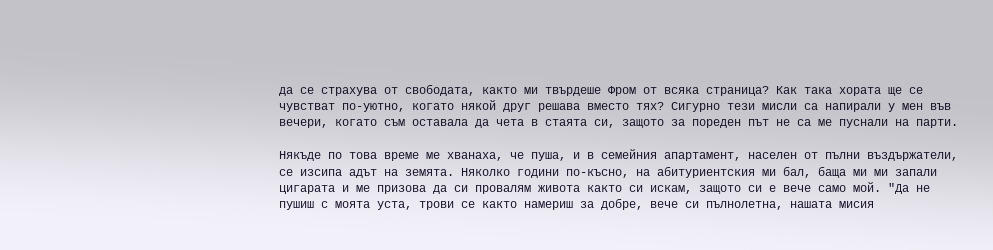да се страхува от свободата, както ми твърдеше Фром от всяка страница? Как така хората ще се чувстват по-уютно, когато някой друг решава вместо тях? Сигурно тези мисли са напирали у мен във вечери, когато съм оставала да чета в стаята си, защото за пореден път не са ме пуснали на парти.

Някъде по това време ме хванаха, че пуша, и в семейния апартамент, населен от пълни въздържатели, се изсипа адът на земята. Няколко години по-късно, на абитуриентския ми бал, баща ми ми запали цигарата и ме призова да си провалям живота както си искам, защото си е вече само мой. "Да не пушиш с моята уста, трови се както намериш за добре, вече си пълнолетна, нашата мисия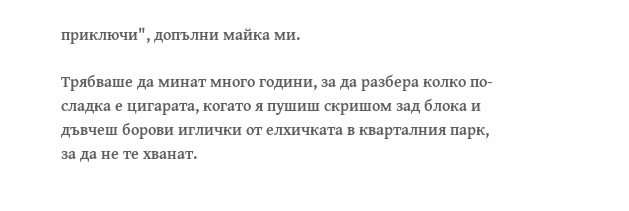приключи", допълни майка ми.

Трябваше да минат много години, за да разбера колко по-сладка е цигарата, когато я пушиш скришом зад блока и дъвчеш борови иглички от елхичката в кварталния парк, за да не те хванат.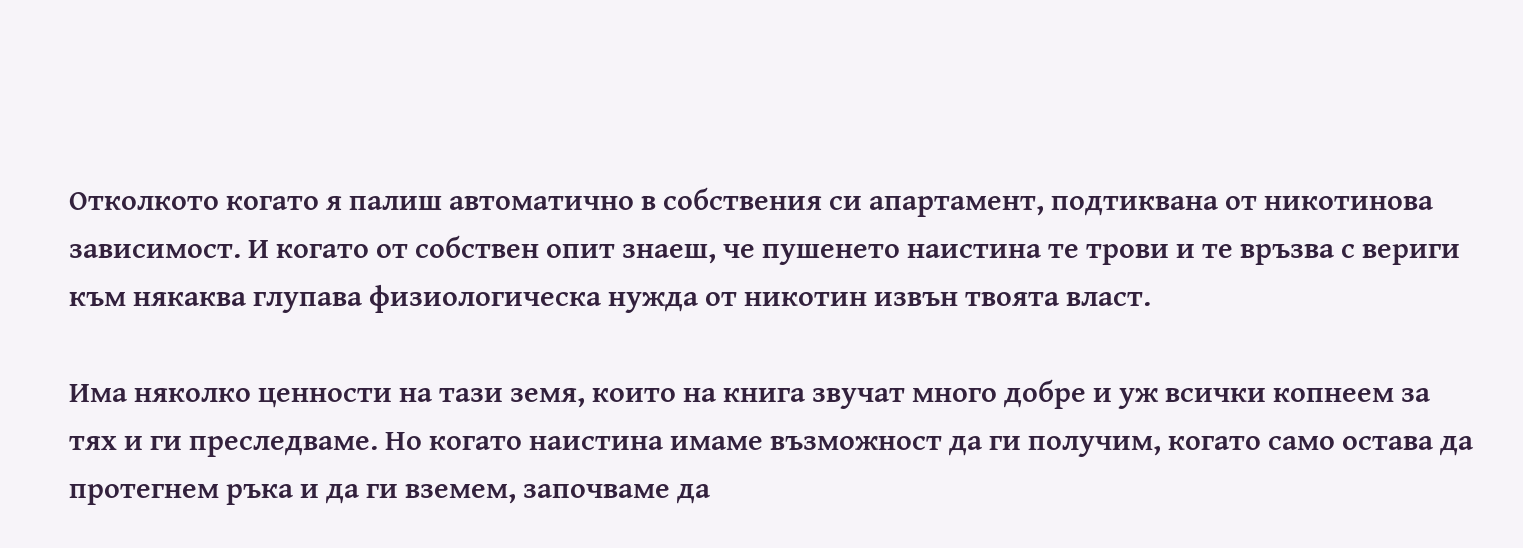Отколкото когато я палиш автоматично в собствения си апартамент, подтиквана от никотинова зависимост. И когато от собствен опит знаеш, че пушенето наистина те трови и те връзва с вериги към някаква глупава физиологическа нужда от никотин извън твоята власт.

Има няколко ценности на тази земя, които на книга звучат много добре и уж всички копнеем за тях и ги преследваме. Но когато наистина имаме възможност да ги получим, когато само остава да протегнем ръка и да ги вземем, започваме да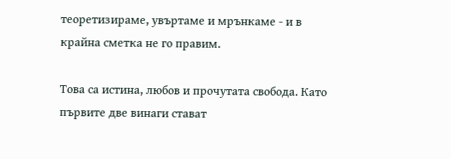теоретизираме, увъртаме и мрънкаме - и в крайна сметка не го правим.

Това са истина, любов и прочутата свобода. Като първите две винаги стават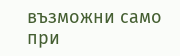възможни само при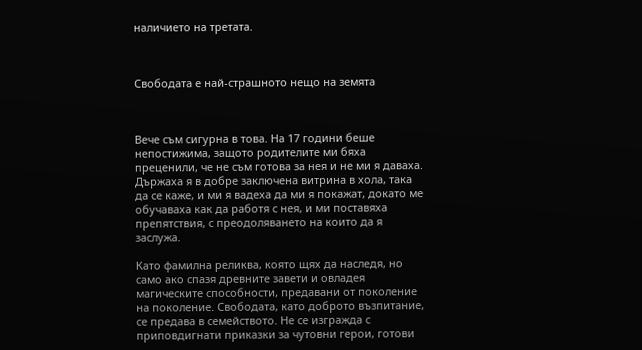наличието на третата.



Свободата е най-страшното нещо на земята



Вече съм сигурна в това. На 17 години беше непостижима, защото родителите ми бяха преценили, че не съм готова за нея и не ми я даваха. Държаха я в добре заключена витрина в хола, така да се каже, и ми я вадеха да ми я покажат, докато ме обучаваха как да работя с нея, и ми поставяха препятствия, с преодоляването на които да я заслужа.

Като фамилна реликва, която щях да наследя, но само ако спазя древните завети и овладея магическите способности, предавани от поколение на поколение. Свободата, като доброто възпитание, се предава в семейството. Не се изгражда с приповдигнати приказки за чутовни герои, готови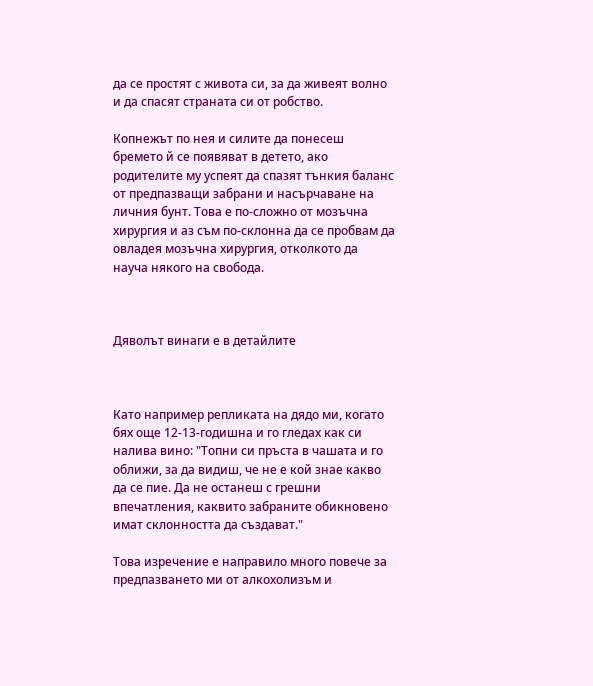да се простят с живота си, за да живеят волно и да спасят страната си от робство.

Копнежът по нея и силите да понесеш бремето й се появяват в детето, ако родителите му успеят да спазят тънкия баланс от предпазващи забрани и насърчаване на личния бунт. Това е по-сложно от мозъчна хирургия и аз съм по-склонна да се пробвам да овладея мозъчна хирургия, отколкото да науча някого на свобода.



Дяволът винаги е в детайлите



Като например репликата на дядо ми, когато бях още 12-13-годишна и го гледах как си налива вино: "Топни си пръста в чашата и го оближи, за да видиш, че не е кой знае какво да се пие. Да не останеш с грешни впечатления, каквито забраните обикновено имат склонността да създават."

Това изречение е направило много повече за предпазването ми от алкохолизъм и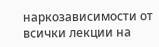наркозависимости от всички лекции на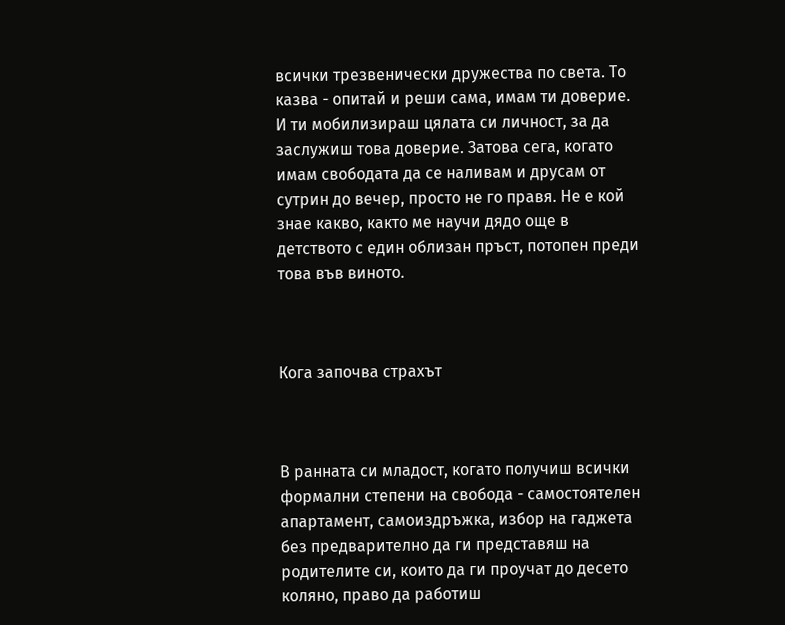всички трезвенически дружества по света. То казва - опитай и реши сама, имам ти доверие. И ти мобилизираш цялата си личност, за да заслужиш това доверие. Затова сега, когато имам свободата да се наливам и друсам от сутрин до вечер, просто не го правя. Не е кой знае какво, както ме научи дядо още в детството с един облизан пръст, потопен преди това във виното.



Кога започва страхът



В ранната си младост, когато получиш всички формални степени на свобода - самостоятелен апартамент, самоиздръжка, избор на гаджета без предварително да ги представяш на родителите си, които да ги проучат до десето коляно, право да работиш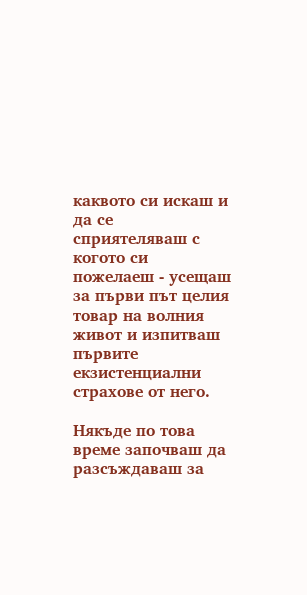каквото си искаш и да се сприятеляваш с когото си пожелаеш - усещаш за първи път целия товар на волния живот и изпитваш първите екзистенциални страхове от него.

Някъде по това време започваш да разсъждаваш за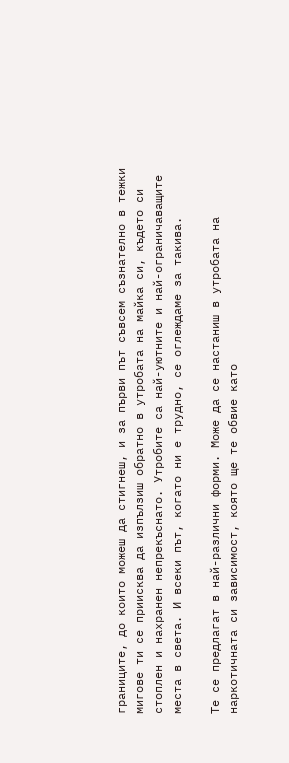границите, до които можеш да стигнеш, и за първи път съвсем съзнателно в тежки мигове ти се приисква да изпълзиш обратно в утробата на майка си, където си стоплен и нахранен непрекъснато. Утробите са най-уютните и най-ограничаващите места в света. И всеки път, когато ни е трудно, се оглеждаме за такива.

Те се предлагат в най-различни форми. Може да се настаниш в утробата на наркотичната си зависимост, която ще те обвие като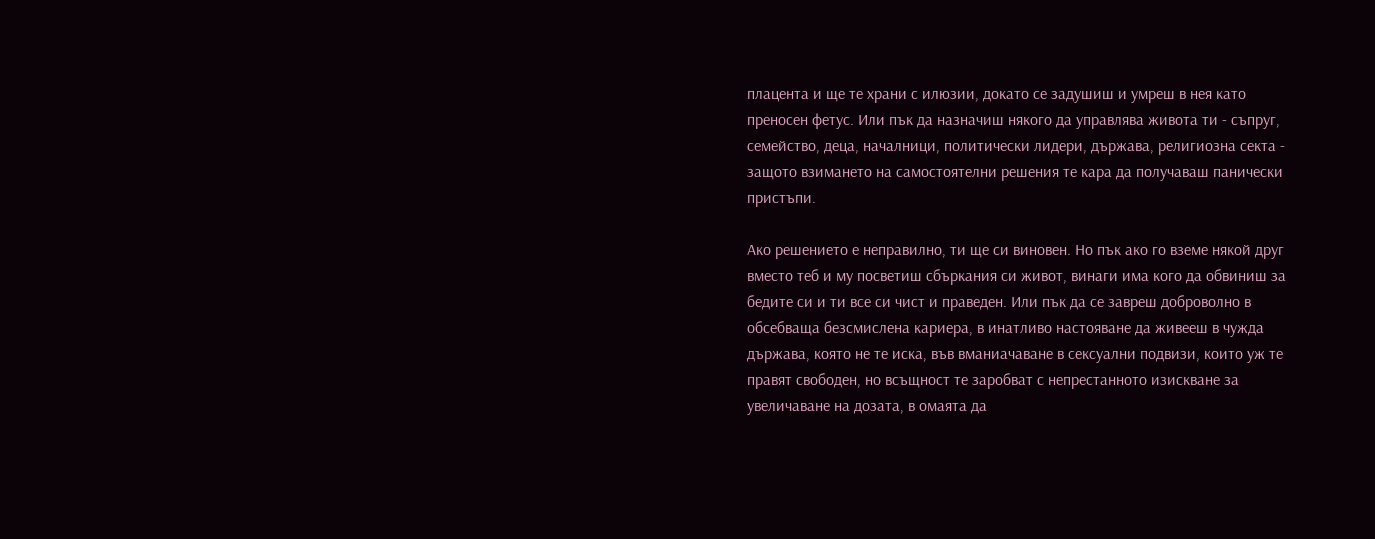плацента и ще те храни с илюзии, докато се задушиш и умреш в нея като преносен фетус. Или пък да назначиш някого да управлява живота ти - съпруг, семейство, деца, началници, политически лидери, държава, религиозна секта - защото взимането на самостоятелни решения те кара да получаваш панически пристъпи.

Ако решението е неправилно, ти ще си виновен. Но пък ако го вземе някой друг вместо теб и му посветиш сбъркания си живот, винаги има кого да обвиниш за бедите си и ти все си чист и праведен. Или пък да се завреш доброволно в обсебваща безсмислена кариера, в инатливо настояване да живееш в чужда държава, която не те иска, във вманиачаване в сексуални подвизи, които уж те правят свободен, но всъщност те заробват с непрестанното изискване за увеличаване на дозата, в омаята да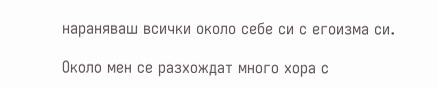нараняваш всички около себе си с егоизма си.

Около мен се разхождат много хора с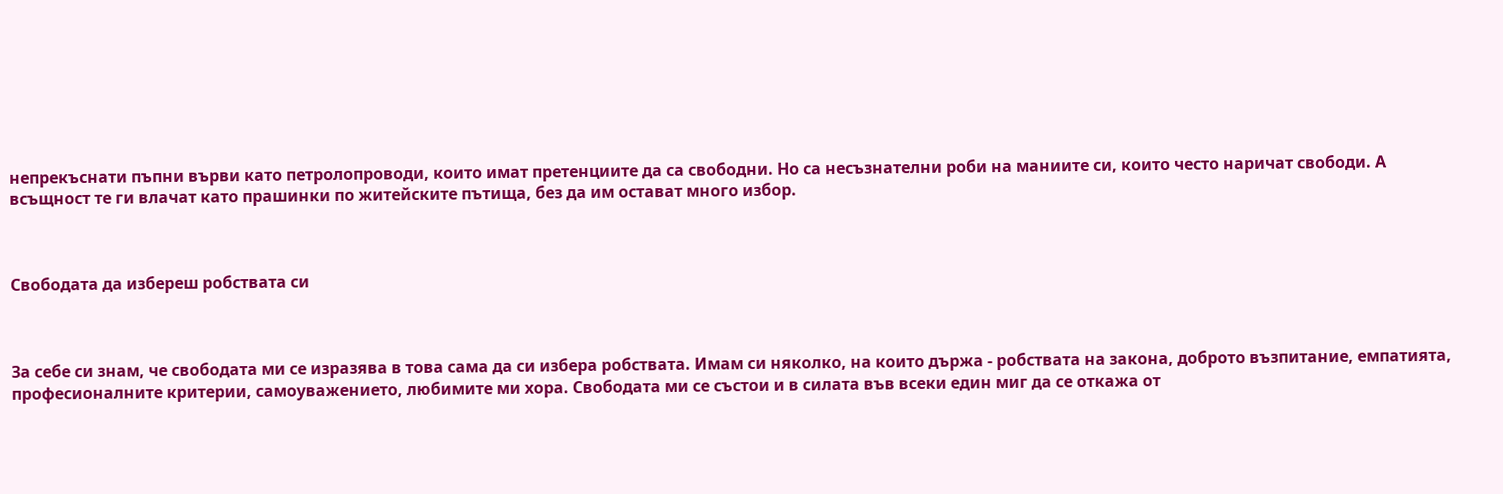непрекъснати пъпни върви като петролопроводи, които имат претенциите да са свободни. Но са несъзнателни роби на маниите си, които често наричат свободи. А всъщност те ги влачат като прашинки по житейските пътища, без да им остават много избор.



Свободата да избереш робствата си



За себе си знам, че свободата ми се изразява в това сама да си избера робствата. Имам си няколко, на които държа - робствата на закона, доброто възпитание, емпатията, професионалните критерии, самоуважението, любимите ми хора. Свободата ми се състои и в силата във всеки един миг да се откажа от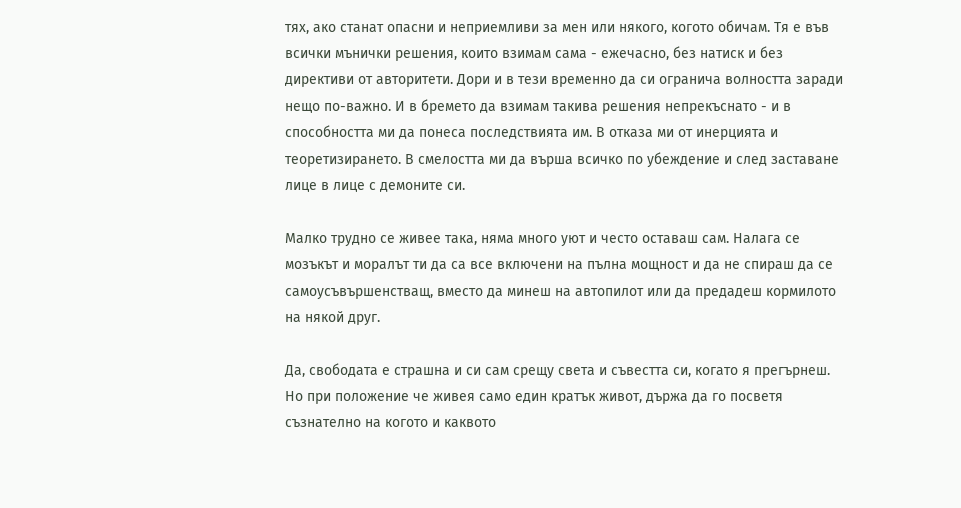тях, ако станат опасни и неприемливи за мен или някого, когото обичам. Тя е във всички мънички решения, които взимам сама - ежечасно, без натиск и без директиви от авторитети. Дори и в тези временно да си огранича волността заради нещо по-важно. И в бремето да взимам такива решения непрекъснато - и в способността ми да понеса последствията им. В отказа ми от инерцията и теоретизирането. В смелостта ми да върша всичко по убеждение и след заставане лице в лице с демоните си.

Малко трудно се живее така, няма много уют и често оставаш сам. Налага се мозъкът и моралът ти да са все включени на пълна мощност и да не спираш да се самоусъвършенстващ, вместо да минеш на автопилот или да предадеш кормилото на някой друг.

Да, свободата е страшна и си сам срещу света и съвестта си, когато я прегърнеш. Но при положение че живея само един кратък живот, държа да го посветя съзнателно на когото и каквото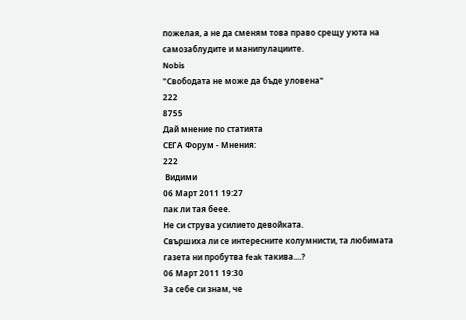пожелая, а не да сменям това право срещу уюта на самозаблудите и манипулациите.
Nobis
"Свободата не може да бъде уловена"
222
8755
Дай мнение по статията
СЕГА Форум - Мнения:
222
 Видими
06 Март 2011 19:27
пак ли тая беее.
Не си струва усилието девойката.
Свършиха ли се интересните колумнисти, та любимата газета ни пробутва feak такива....?
06 Март 2011 19:30
За себе си знам, че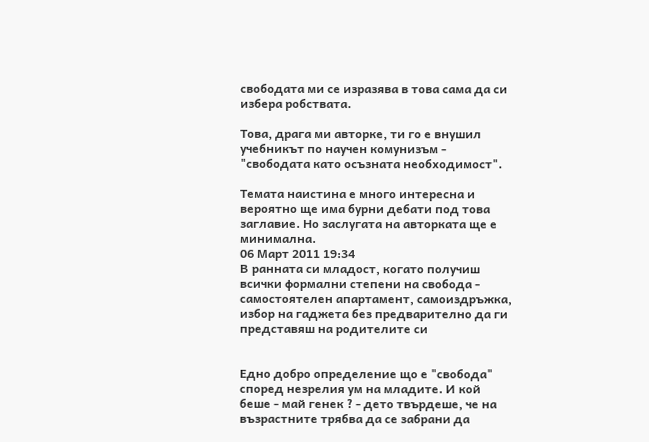свободата ми се изразява в това сама да си избера робствата.

Това, драга ми авторке, ти го е внушил учебникът по научен комунизъм - "свободата като осъзната необходимост".

Темата наистина е много интересна и вероятно ще има бурни дебати под това заглавие. Но заслугата на авторката ще е минимална.
06 Март 2011 19:34
В ранната си младост, когато получиш всички формални степени на свобода - самостоятелен апартамент, самоиздръжка, избор на гаджета без предварително да ги представяш на родителите си


Едно добро определение що е "свобода" според незрелия ум на младите. И кой беше - май генек ? - дето твърдеше, че на възрастните трябва да се забрани да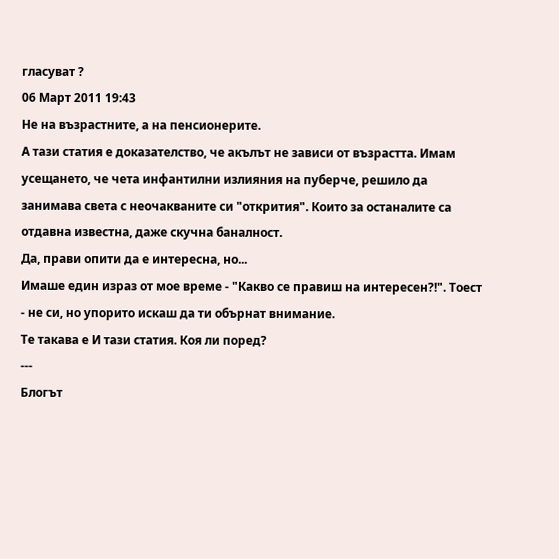гласуват ?
06 Март 2011 19:43
Не на възрастните, а на пенсионерите.
А тази статия е доказателство, че акълът не зависи от възрастта. Имам усещането, че чета инфантилни излияния на пуберче, решило да занимава света с неочакваните си "открития". Които за останалите са отдавна известна, даже скучна баналност.
Да, прави опити да е интересна, но...
Имаше един израз от мое време - "Какво се правиш на интересен?!". Тоест - не си, но упорито искаш да ти обърнат внимание.
Те такава е И тази статия. Коя ли поред?
---
Блогът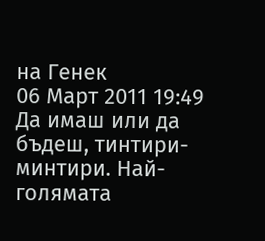на Генек
06 Март 2011 19:49
Да имаш или да бъдеш, тинтири-минтири. Най-голямата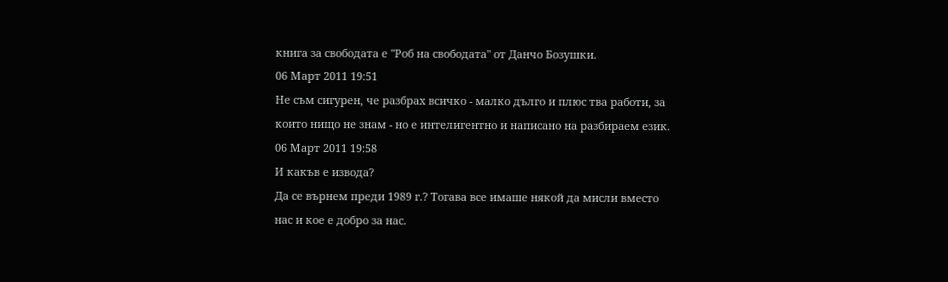книга за свободата е "Роб на свободата" от Данчо Бозушки.
06 Март 2011 19:51
Не съм сигурен, че разбрах всичко - малко дълго и плюс тва работи, за които нищо не знам - но е интелигентно и написано на разбираем език.
06 Март 2011 19:58
И какъв е извода?
Да се върнем преди 1989 г.? Тогава все имаше някой да мисли вместо нас и кое е добро за нас.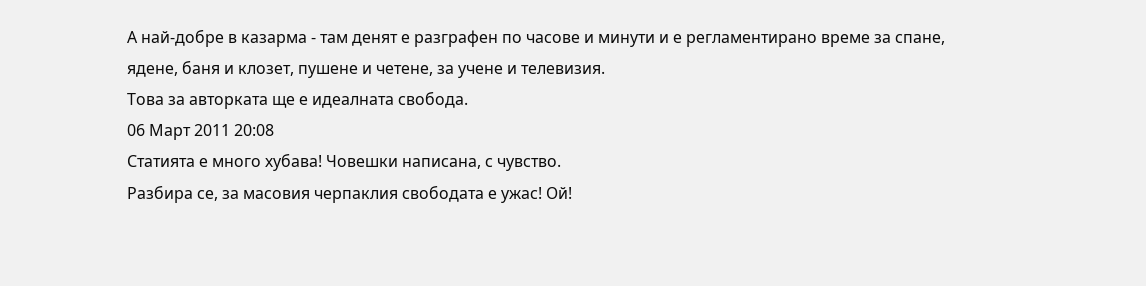А най-добре в казарма - там денят е разграфен по часове и минути и е регламентирано време за спане, ядене, баня и клозет, пушене и четене, за учене и телевизия.
Това за авторката ще е идеалната свобода.
06 Март 2011 20:08
Статията е много хубава! Човешки написана, с чувство.
Разбира се, за масовия черпаклия свободата е ужас! Ой!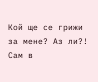Кой ще се грижи за мене? Аз ли?! Сам в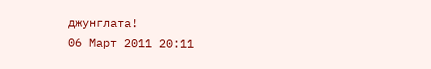джунглата!
06 Март 2011 20:11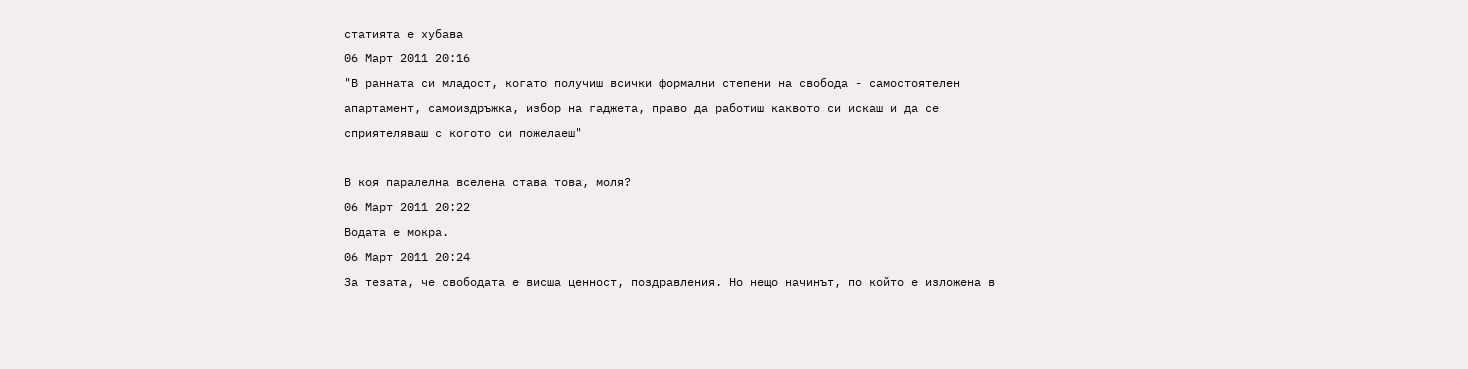статията е хубава
06 Март 2011 20:16
"В ранната си младост, когато получиш всички формални степени на свобода - самостоятелен апартамент, самоиздръжка, избор на гаджета, право да работиш каквото си искаш и да се сприятеляваш с когото си пожелаеш"

В коя паралелна вселена става това, моля?
06 Март 2011 20:22
Водата е мокра.
06 Март 2011 20:24
За тезата, че свободата е висша ценност, поздравления. Но нещо начинът, по който е изложена в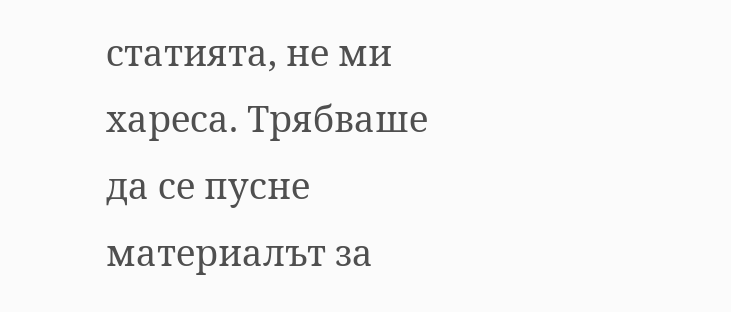статията, не ми хареса. Трябваше да се пусне материалът за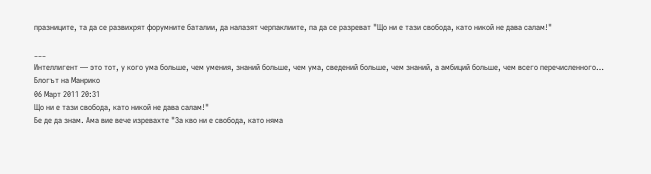празниците, та да се развихрят форумните баталии, да налазят черпаклиите, па да се разреват "Що ни е тази свобода, като никой не дава салам!"

___
Интеллигент — это тот, у кого ума больше, чем умения, знаний больше, чем ума, сведений больше, чем знаний, а амбиций больше, чем всего перечисленного…
Блогът на Манрико
06 Март 2011 20:31
Що ни е тази свобода, като никой не дава салам!"
Бе де да знам. Ама вие вече изревахте "За кво ни е свобода, като няма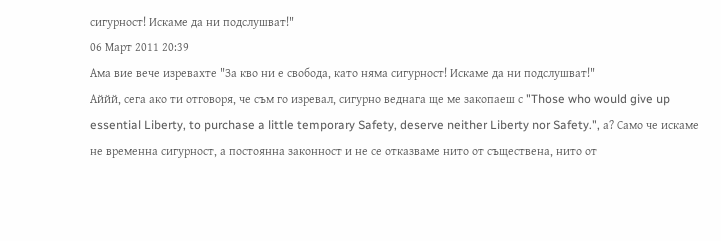сигурност! Искаме да ни подслушват!"
06 Март 2011 20:39
Ама вие вече изревахте "За кво ни е свобода, като няма сигурност! Искаме да ни подслушват!"
Аййй, сега ако ти отговоря, че съм го изревал, сигурно веднага ще ме закопаеш с "Those who would give up essential Liberty, to purchase a little temporary Safety, deserve neither Liberty nor Safety.", а? Само че искаме не временна сигурност, а постоянна законност и не се отказваме нито от съществена, нито от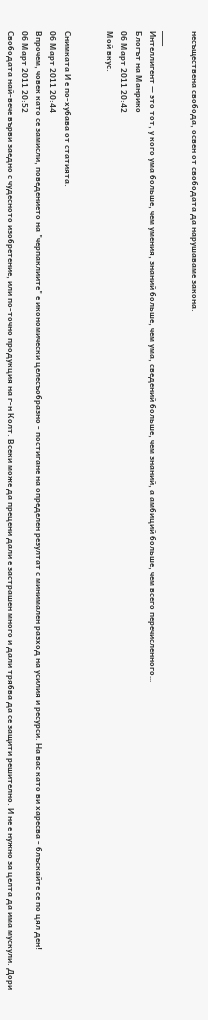несъществена свобода, освен от свободата да нарушаваме закона.

___
Интеллигент — это тот, у кого ума больше, чем умения, знаний больше, чем ума, сведений больше, чем знаний, а амбиций больше, чем всего перечисленного…
Блогът на Манрико
06 Март 2011 20:42
Мой вкус.


Снимката И е по-хубава от статията.
06 Март 2011 20:44
Впрочем, човек като се замисли, поведението на "черпаклиите" е икономически целесъобразно - постигане на определен резултат с минимален разход на усилия и ресурси. На вас като ви харесва - блъскайте се по цял ден!
06 Март 2011 20:52
Свободата най-вече върви заедно с чудесното изобретение, или по-точно продукция на г-н Колт. Всеки може да прецени дали е застрашен много и дали трябва да се защити решително. И не е нужно за целта да има мускули. Дори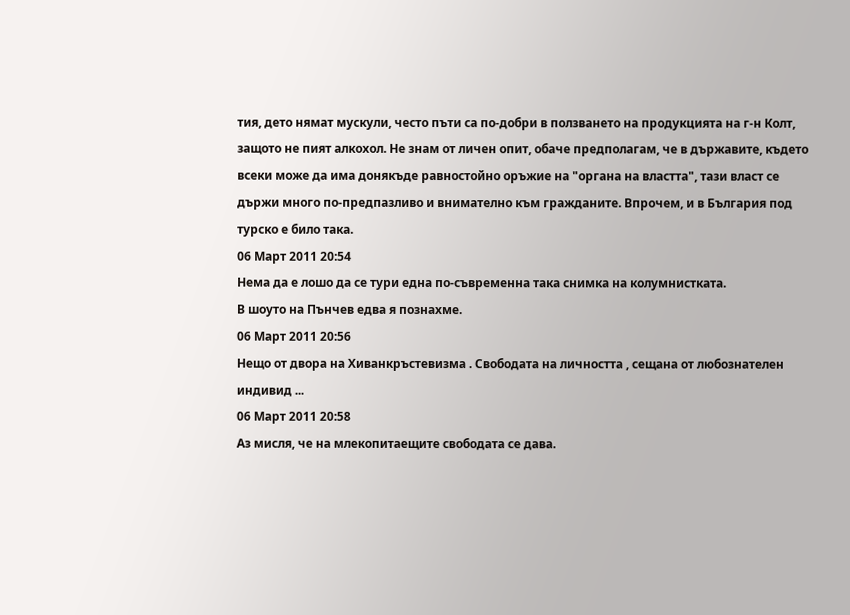тия, дето нямат мускули, често пъти са по-добри в ползването на продукцията на г-н Колт, защото не пият алкохол. Не знам от личен опит, обаче предполагам, че в държавите, където всеки може да има донякъде равностойно оръжие на "органа на властта", тази власт се държи много по-предпазливо и внимателно към гражданите. Впрочем, и в България под турско е било така.
06 Март 2011 20:54
Нема да е лошо да се тури една по-съвременна така снимка на колумнистката.
В шоуто на Пънчев едва я познахме.
06 Март 2011 20:56
Нещо от двора на Хиванкръстевизма . Свободата на личността , сещана от любознателен индивид ...
06 Март 2011 20:58
Аз мисля, че на млекопитаещите свободата се дава.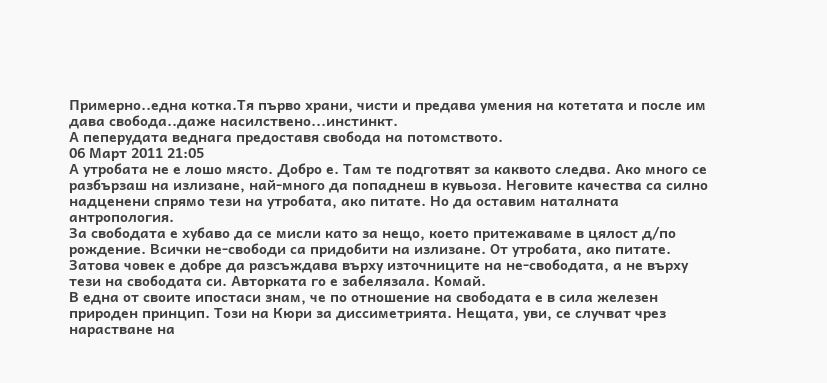Примерно..една котка.Тя първо храни, чисти и предава умения на котетата и после им дава свобода..даже насилствено...инстинкт.
А пеперудата веднага предоставя свобода на потомството.
06 Март 2011 21:05
А утробата не е лошо място. Добро е. Там те подготвят за каквото следва. Ако много се разбързаш на излизане, най-много да попаднеш в кувьоза. Неговите качества са силно надценени спрямо тези на утробата, ако питате. Но да оставим наталната антропология.
За свободата е хубаво да се мисли като за нещо, което притежаваме в цялост д/по рождение. Всички не-свободи са придобити на излизане. От утробата, ако питате. Затова човек е добре да разсъждава върху източниците на не-свободата, а не върху тези на свободата си. Авторката го е забелязала. Комай.
В една от своите ипостаси знам, че по отношение на свободата е в сила железен природен принцип. Този на Кюри за диссиметрията. Нещата, уви, се случват чрез нарастване на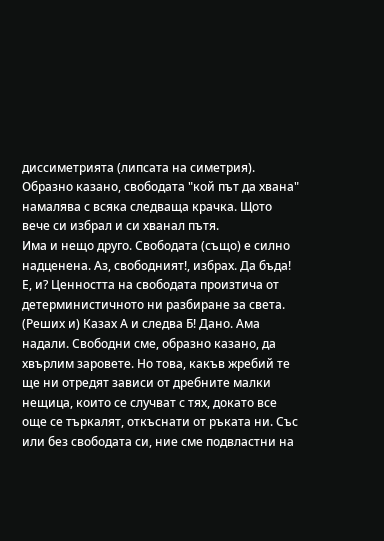диссиметрията (липсата на симетрия). Образно казано, свободата "кой път да хвана" намалява с всяка следваща крачка. Щото вече си избрал и си хванал пътя.
Има и нещо друго. Свободата (също) е силно надценена. Аз, свободният!, избрах. Да бъда! Е, и? Ценността на свободата произтича от детерминистичното ни разбиране за света. (Реших и) Казах А и следва Б! Дано. Ама надали. Свободни сме, образно казано, да хвърлим заровете. Но това, какъв жребий те ще ни отредят зависи от дребните малки нещица, които се случват с тях, докато все още се търкалят, откъснати от ръката ни. Със или без свободата си, ние сме подвластни на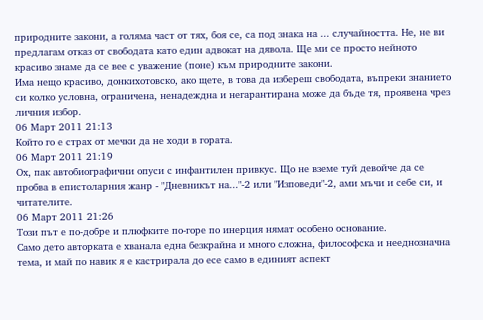природните закони, а голяма част от тях, боя се, са под знака на ... случайността. Не, не ви предлагам отказ от свободата като един адвокат на дявола. Ще ми се просто нейното красиво знаме да се вее с уважение (поне) към природните закони.
Има нещо красиво, донкихотовско, ако щете, в това да избереш свободата, въпреки знанието си колко условна, ограничена, ненадеждна и негарантирана може да бъде тя, проявена чрез личния избор.
06 Март 2011 21:13
Koйто го е страх от мечки да не ходи в гората.
06 Март 2011 21:19
Ох, пак автобиографични опуси с инфантилен привкус. Що не вземе туй девойче да се пробва в епистоларния жанр - "Дневникът на..."-2 или "Изповеди"-2, ами мъчи и себе си, и читателите.
06 Март 2011 21:26
Този път е по-добре и плюфките по-горе по инерция нямат особено основание.
Само дето авторката е хванала една безкрайна и много сложна, философска и нееднозначна тема, и май по навик я е кастрирала до есе само в единият аспект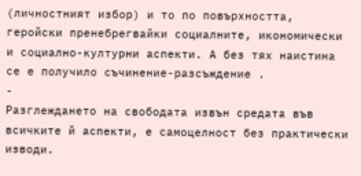(личностният избор) и то по повърхността, геройски пренебрегвайки социалните, икономически и социално-културни аспекти. А без тях наистина се е получило съчинение-разсъждение .
-
Разглеждането на свободата извън средата във всичките й аспекти, е самоцелност без практически изводи.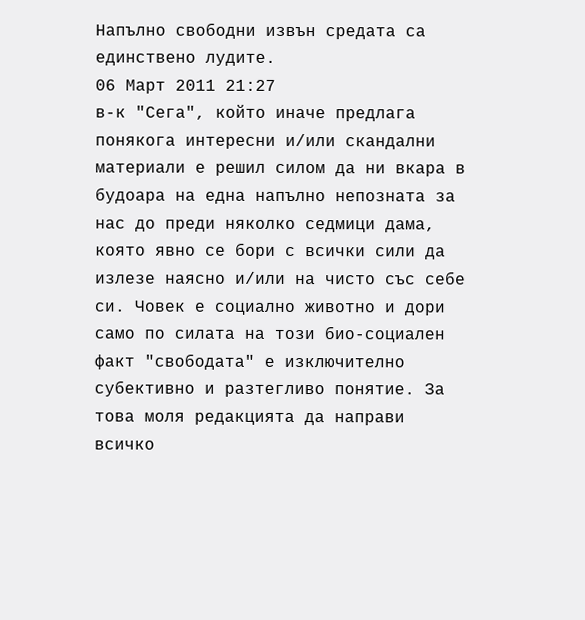Напълно свободни извън средата са единствено лудите.
06 Март 2011 21:27
в-к "Сега", който иначе предлага понякога интересни и/или скандални материали е решил силом да ни вкара в будоара на една напълно непозната за нас до преди няколко седмици дама, която явно се бори с всички сили да излезе наясно и/или на чисто със себе си. Човек е социално животно и дори само по силата на този био-социален факт "свободата" е изключително субективно и разтегливо понятие. За това моля редакцията да направи всичко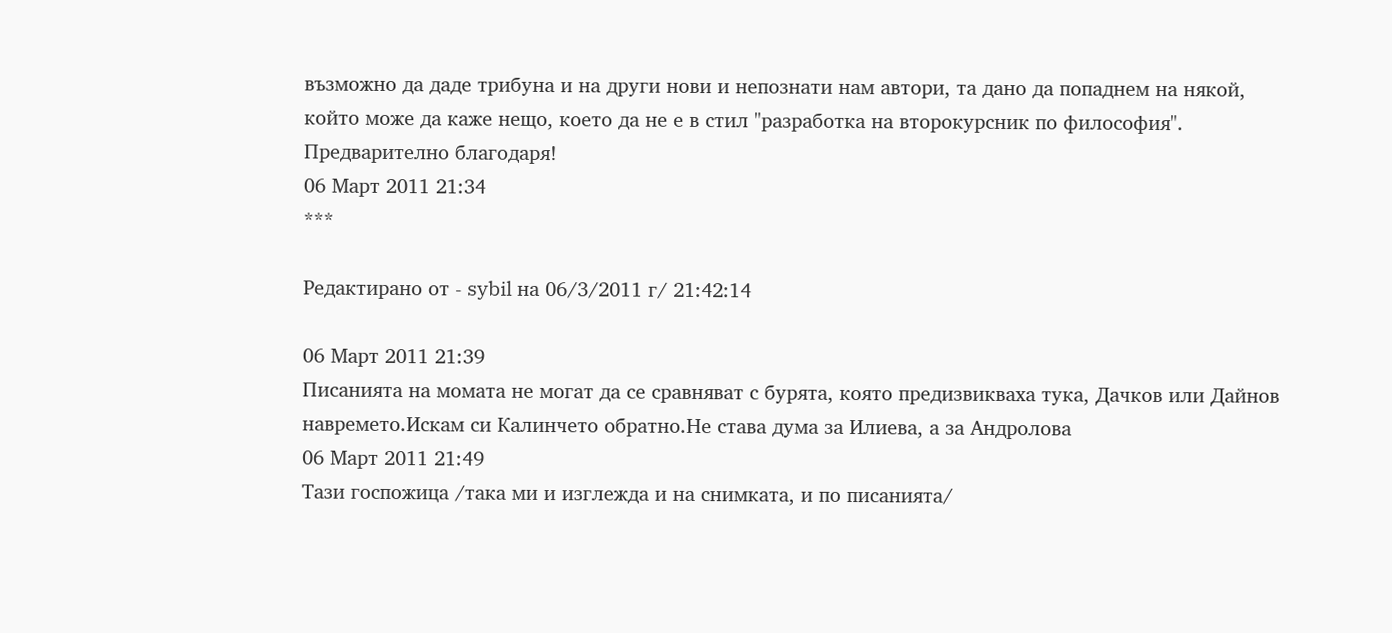възможно да даде трибуна и на други нови и непознати нам автори, та дано да попаднем на някой, който може да каже нещо, което да не е в стил "разработка на второкурсник по философия".
Предварително благодаря!
06 Март 2011 21:34
***

Редактирано от - sybil на 06/3/2011 г/ 21:42:14

06 Март 2011 21:39
Писанията на момата не могат да се сравняват с бурята, която предизвикваха тука, Дачков или Дайнов навремето.Искам си Калинчето обратно.Не става дума за Илиева, а за Андролова
06 Март 2011 21:49
Тази госпожица /така ми и изглежда и на снимката, и по писанията/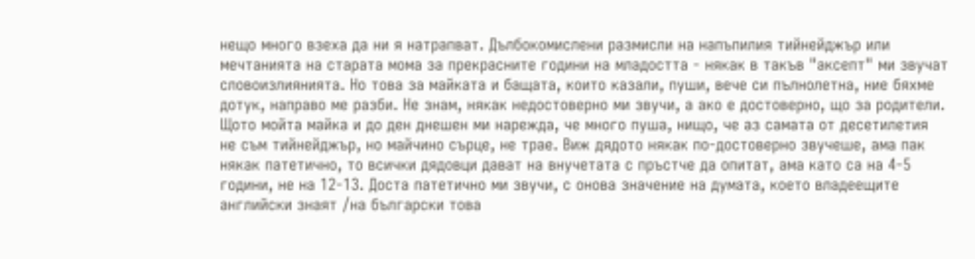нещо много взеха да ни я натрапват. Дълбокомислени размисли на напъпилия тийнейджър или мечтанията на старата мома за прекрасните години на младостта - някак в такъв "аксепт" ми звучат словоизлиянията. Но това за майката и бащата, които казали, пуши, вече си пълнолетна, ние бяхме дотук, направо ме разби. Не знам, някак недостоверно ми звучи, а ако е достоверно, що за родители. Щото мойта майка и до ден днешен ми нарежда, че много пуша, нищо, че аз самата от десетилетия не съм тийнейджър, но майчино сърце, не трае. Виж дядото някак по-достоверно звучеше, ама пак някак патетично, то всички дядовци дават на внучетата с пръстче да опитат, ама като са на 4-5 години, не на 12-13. Доста патетично ми звучи, с онова значение на думата, което владеещите английски знаят /на български това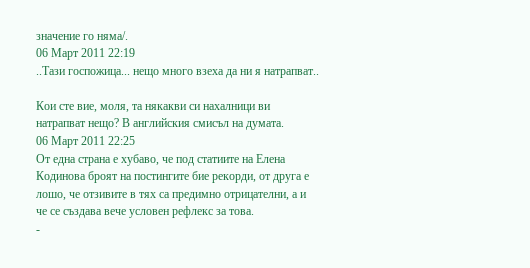значение го няма/.
06 Март 2011 22:19
..Тази госпожица... нещо много взеха да ни я натрапват..

Кои сте вие, моля, та някакви си нахалници ви натрапват нещо? В английския смисъл на думата.
06 Март 2011 22:25
От една страна е хубаво, че под статиите на Елена Кодинова броят на постингите бие рекорди, от друга е лошо, че отзивите в тях са предимно отрицателни, а и че се създава вече условен рефлекс за това.
-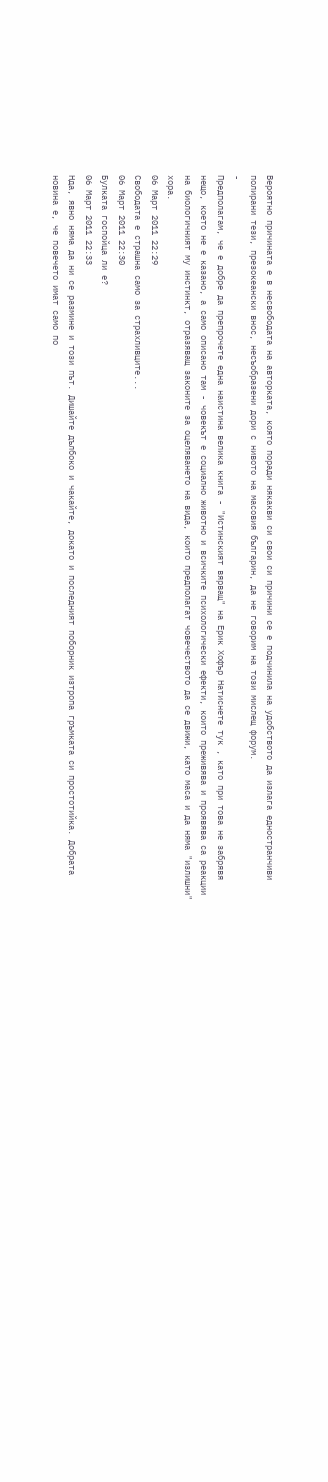Вероятно причината е в несвободата на авторката, която поради някакви си свои си причини се е подчинила на удобството да излага едностранчиви полирани тези, презокеански внос, несъобразени дори с нивото на масовия българин, да не говорим на този мислещ форум.
-
Предполагам, че е добре да препрочете една наистина велика книга - "Истинският вярващ" на Ерик Хофър Натиснете тук , като при това не забрявя нещо, което не е казано, а само описано там - човекът е социално животно и всичките психологически ефекти, които преживява и проявява са реакции на биологичният му инстинкт, отразяващ законите за оцеляването на вида, които предполагат човечеството да се движи, като маса и да няма "излишни" хора.
06 Март 2011 22:29
Свободата е страшна само за страхливците...
06 Март 2011 22:30
Булката госпойца ли е?
06 Март 2011 22:33
Нда, явно няма да ни се размине и този път. Дишайте дълбоко и чакайте, докато и последният поборник изтропа гръмката си простотийка. Добрата новина е, че повечето имат само по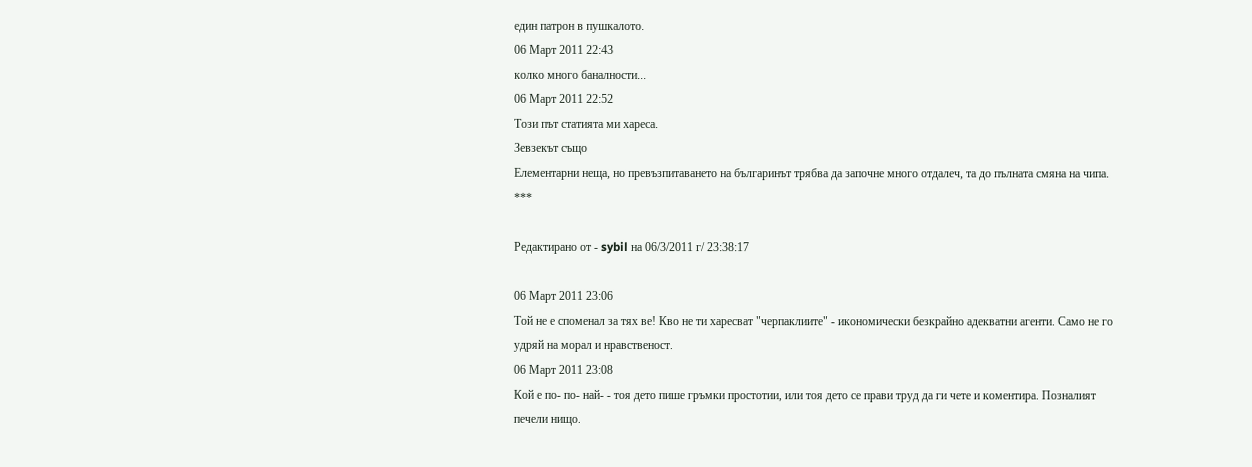един патрон в пушкалото.
06 Март 2011 22:43
колко много баналности...
06 Март 2011 22:52
Този път статията ми хареса.
Зевзекът също
Елементарни неща, но превъзпитаването на българинът трябва да започне много отдалеч, та до пълната смяна на чипа. ***

Редактирано от - sybil на 06/3/2011 г/ 23:38:17

06 Март 2011 23:06
Той не е споменал за тях ве! Кво не ти харесват "черпаклиите" - икономически безкрайно адекватни агенти. Само не го удряй на морал и нравственост.
06 Март 2011 23:08
Кой е по- по- най- - тоя дето пише гръмки простотии, или тоя дето се прави труд да ги чете и коментира. Позналият печели нищо.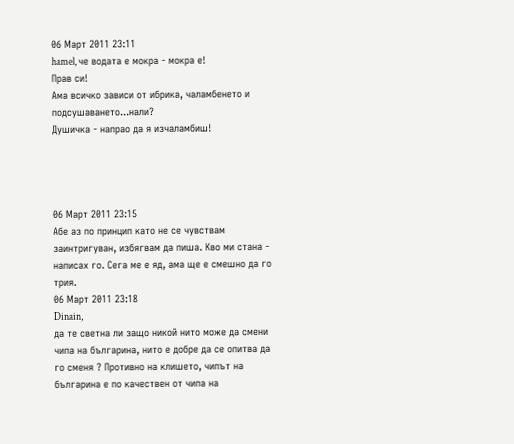06 Март 2011 23:11
hamel, че водата е мокра - мокра е!
Прав си!
Ама всичко зависи от ибрика, чаламбенето и подсушаването...нали?
Душичка - напрао да я изчаламбиш!




06 Март 2011 23:15
Абе аз по принцип като не се чувствам заинтригуван, избягвам да пиша. Кво ми стана - написах го. Сега ме е яд, ама ще е смешно да го трия.
06 Март 2011 23:18
Dinain,
да те светна ли защо никой нито може да смени чипа на българина, нито е добре да се опитва да го сменя ? Противно на клишето, чипът на българина е по качествен от чипа на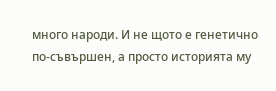много народи. И не щото е генетично по-съвършен, а просто историята му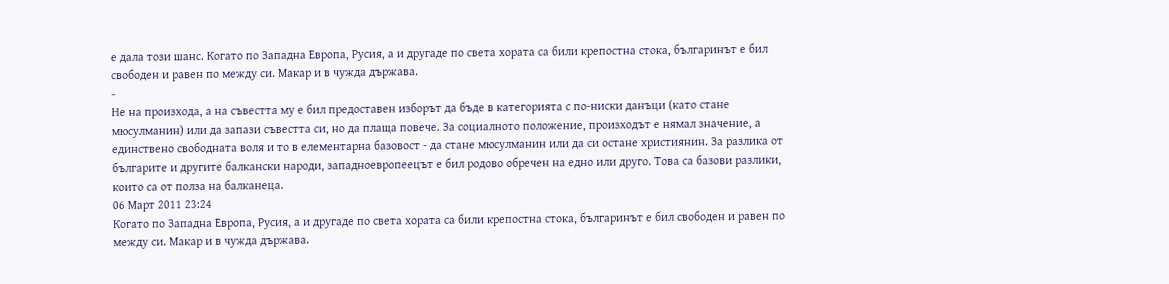е дала този шанс. Когато по Западна Европа, Русия, а и другаде по света хората са били крепостна стока, българинът е бил свободен и равен по между си. Макар и в чужда държава.
-
Не на произхода, а на съвестта му е бил предоставен изборът да бъде в категорията с по-ниски данъци (като стане мюсулманин) или да запази съвестта си, но да плаща повече. За социалното положение, произходът е нямал значение, а единствено свободната воля и то в елементарна базовост - да стане мюсулманин или да си остане християнин. За разлика от българите и другите балкански народи, западноевропеецът е бил родово обречен на едно или друго. Това са базови разлики, които са от полза на балканеца.
06 Март 2011 23:24
Когато по Западна Европа, Русия, а и другаде по света хората са били крепостна стока, българинът е бил свободен и равен по между си. Макар и в чужда държава.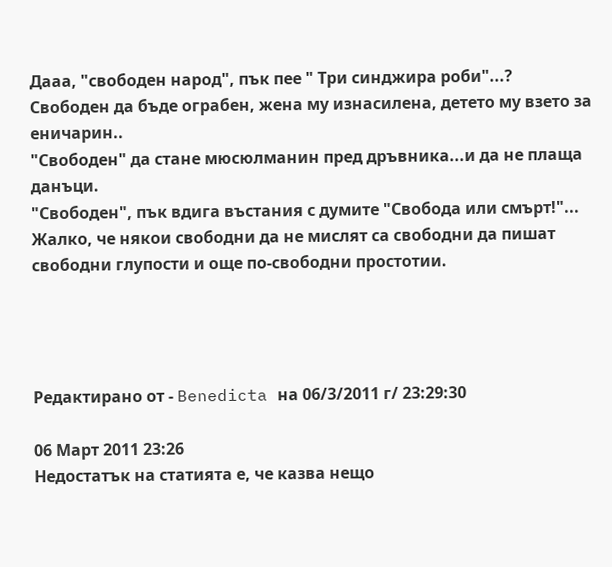Дааа, "свободен народ", пък пее " Три синджира роби"...?
Свободен да бъде ограбен, жена му изнасилена, детето му взето за еничарин..
"Свободен" да стане мюсюлманин пред дръвника...и да не плаща данъци.
"Свободен", пък вдига въстания с думите "Свобода или смърт!"...
Жалко, че някои свободни да не мислят са свободни да пишат свободни глупости и още по-свободни простотии.




Редактирано от - Benedicta на 06/3/2011 г/ 23:29:30

06 Март 2011 23:26
Недостатък на статията е, че казва нещо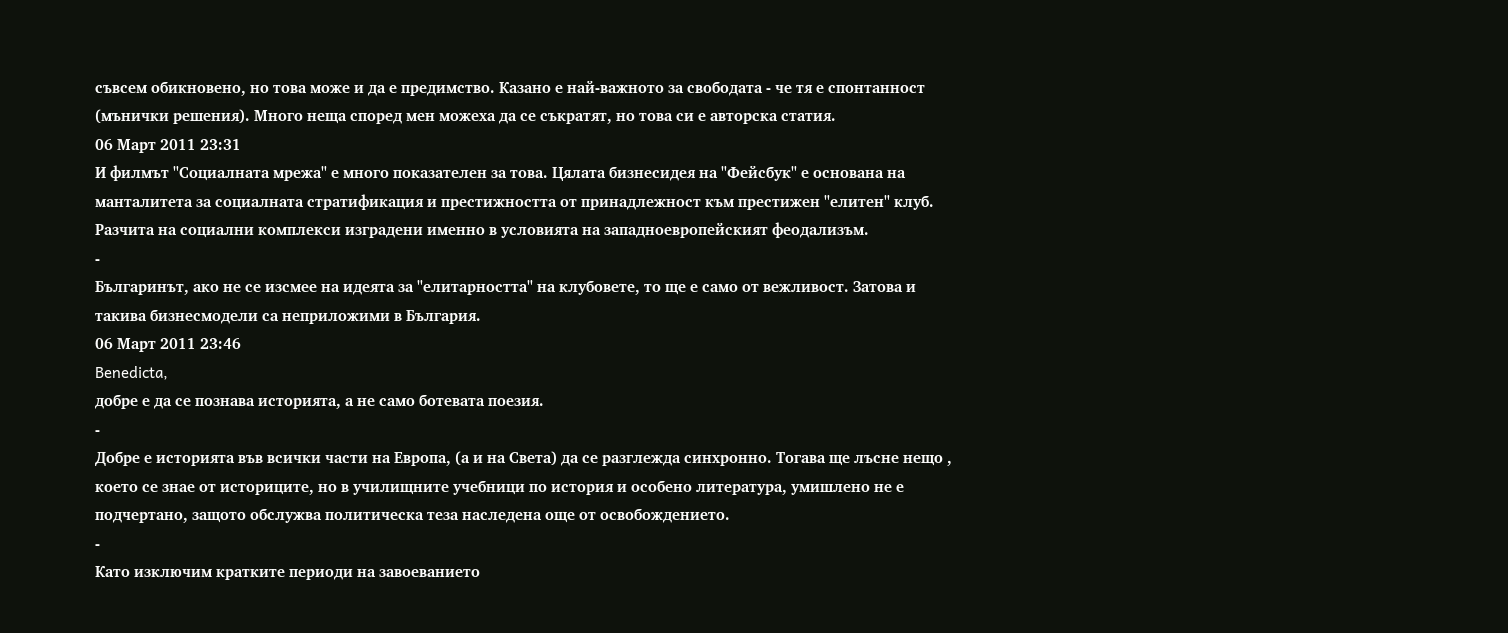съвсем обикновено, но това може и да е предимство. Казано е най-важното за свободата - че тя е спонтанност (мънички решения). Много неща според мен можеха да се съкратят, но това си е авторска статия.
06 Март 2011 23:31
И филмът "Социалната мрежа" е много показателен за това. Цялата бизнесидея на "Фейсбук" е основана на манталитета за социалната стратификация и престижността от принадлежност към престижен "елитен" клуб. Разчита на социални комплекси изградени именно в условията на западноевропейският феодализъм.
-
Българинът, ако не се изсмее на идеята за "елитарността" на клубовете, то ще е само от вежливост. Затова и такива бизнесмодели са неприложими в България.
06 Март 2011 23:46
Benedicta,
добре е да се познава историята, а не само ботевата поезия.
-
Добре е историята във всички части на Европа, (а и на Света) да се разглежда синхронно. Тогава ще лъсне нещо , което се знае от историците, но в училищните учебници по история и особено литература, умишлено не е подчертано, защото обслужва политическа теза наследена още от освобождението.
-
Като изключим кратките периоди на завоеванието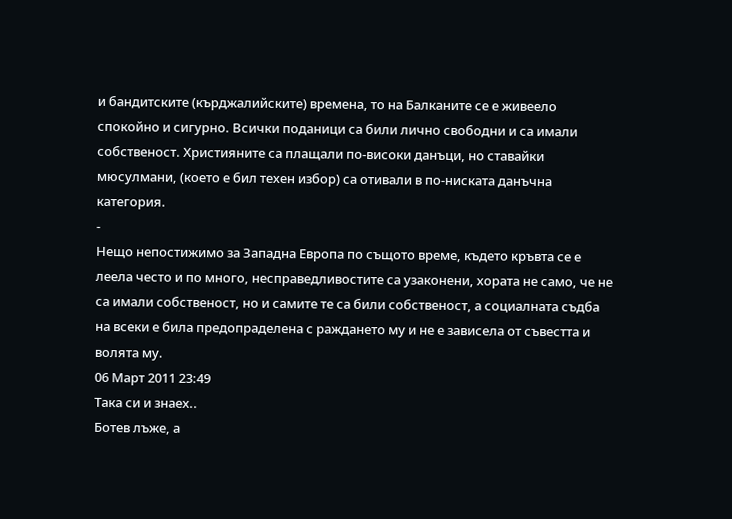и бандитските (кърджалийските) времена, то на Балканите се е живеело спокойно и сигурно. Всички поданици са били лично свободни и са имали собственост. Християните са плащали по-високи данъци, но ставайки мюсулмани, (което е бил техен избор) са отивали в по-ниската данъчна категория.
-
Нещо непостижимо за Западна Европа по същото време, където кръвта се е леела често и по много, несправедливостите са узаконени, хората не само, че не са имали собственост, но и самите те са били собственост, а социалната съдба на всеки е била предопраделена с раждането му и не е зависела от съвестта и волята му.
06 Март 2011 23:49
Така си и знаех..
Ботев лъже, а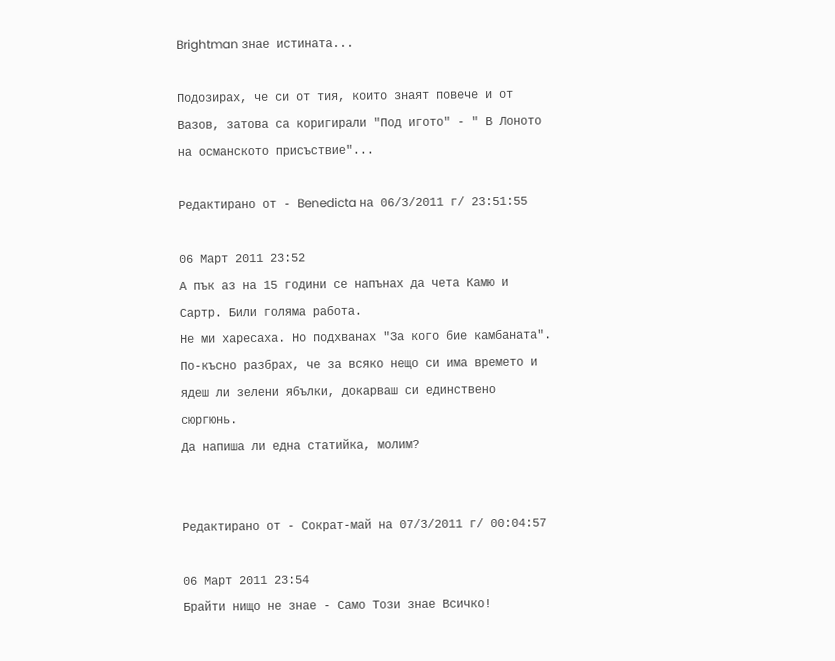Brightman знае истината...

Подозирах, че си от тия, които знаят повече и от Вазов, затова са коригирали "Под игото" - " В Лоното на османското присъствие"...

Редактирано от - Benedicta на 06/3/2011 г/ 23:51:55

06 Март 2011 23:52
А пък аз на 15 години се напънах да чета Камю и Сартр. Били голяма работа.
Не ми харесаха. Но подхванах "За кого бие камбаната".
По-късно разбрах, че за всяко нещо си има времето и ядеш ли зелени ябълки, докарваш си единствено сюргюнь.
Да напиша ли една статийка, молим?


Редактирано от - Сократ-май на 07/3/2011 г/ 00:04:57

06 Март 2011 23:54
Брайти нищо не знае - Само Този знае Всичко!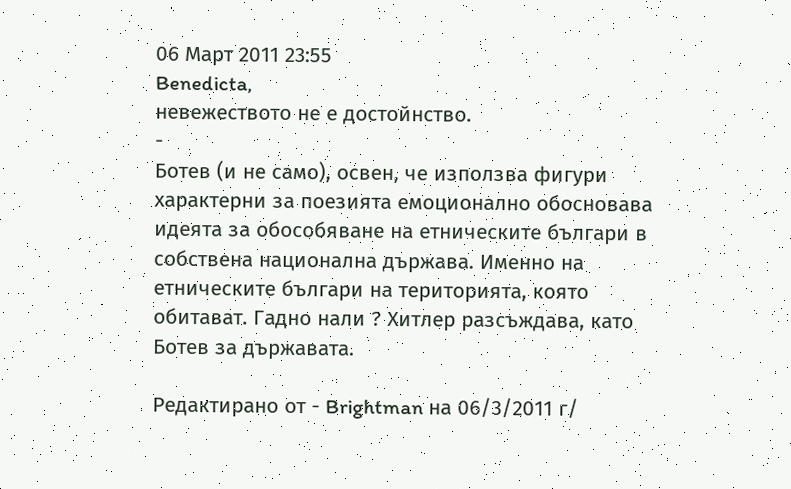06 Март 2011 23:55
Benedicta,
невежеството не е достойнство.
-
Ботев (и не само), освен, че използва фигури характерни за поезията емоционално обосновава идеята за обособяване на етническите българи в собствена национална държава. Именно на етническите българи на територията, която обитават. Гадно нали ? Хитлер разсъждава, като Ботев за държавата.

Редактирано от - Brightman на 06/3/2011 г/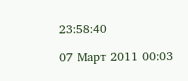23:58:40

07 Март 2011 00:03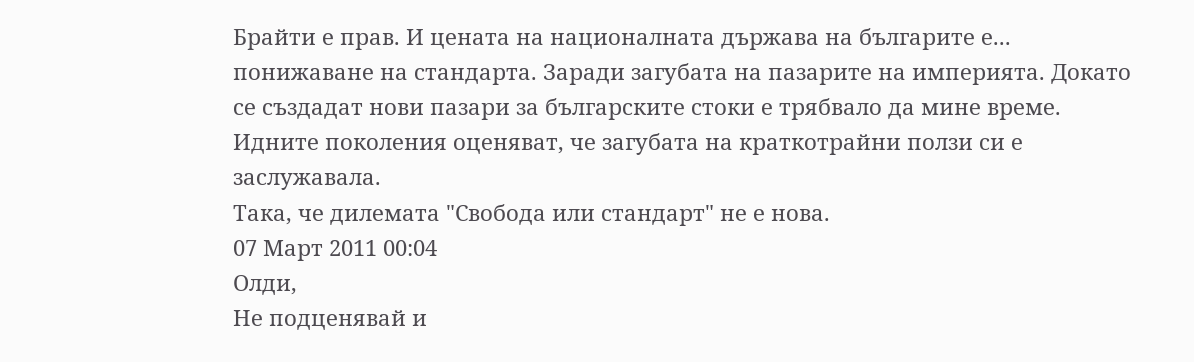Брайти е прав. И цената на националната държава на българите е... понижаване на стандарта. Заради загубата на пазарите на империята. Докато се създадат нови пазари за българските стоки е трябвало да мине време.
Идните поколения оценяват, че загубата на краткотрайни ползи си е заслужавала.
Така, че дилемата "Свобода или стандарт" не е нова.
07 Март 2011 00:04
Олди,
Не подценявай и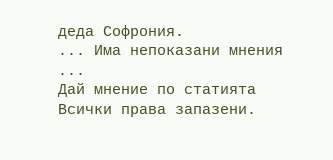деда Софрония.
... Има непоказани мнения ...
Дай мнение по статията
Всички права запазени.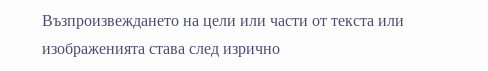Възпроизвеждането на цели или части от текста или изображенията става след изрично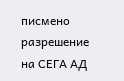писмено разрешение на СЕГА АД